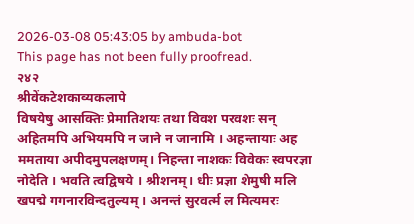2026-03-08 05:43:05 by ambuda-bot
This page has not been fully proofread.
२४२
श्रीवेंकटेशकाव्यकलापे
विषयेषु आसक्तिः प्रेमातिशयः तथा विवश परवशः सन्
अहितमपि अभियमपि न जाने न जानामि । अहन्तायाः अह
ममताया अपीदमुपलक्षणम्। निहन्ता नाशकः विवेकः स्वपरज्ञा
नोदेति । भवति त्वद्विषये । श्रीशनम्। धीः प्रज्ञा शेमुषी मलि
खपद्मे गगनारविन्दतुल्यम् । अनन्तं सुरवर्त्म ल मित्यमरः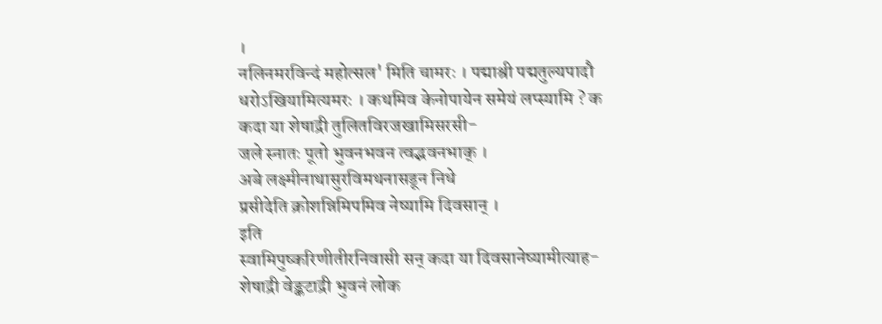।
नलिनमरविन्दं महोत्सल' मिति चामरः । पद्माश्री पद्मतुल्यपादौ
धरोऽखियामित्यमरः । कथमिव केनोपायेन समेयं लप्स्यामि ? क
कदा या शेषाद्री तुलितविरजखामिसरसी-
जले स्नातः पूतो भुवनभवन त्वद्भवनभाक् ।
अबे लक्ष्मीनाथासुरविमथनासडून निधे
प्रसीदेति क्रोशन्निमिपमिव नेष्यामि दिवसान् ।
इति
स्वामिपुष्करिणीतीरनिवासी सन् कदा या दिवसानेष्यामीत्याह-
शेषाद्री वेङ्कटाद्री भुवनं लोक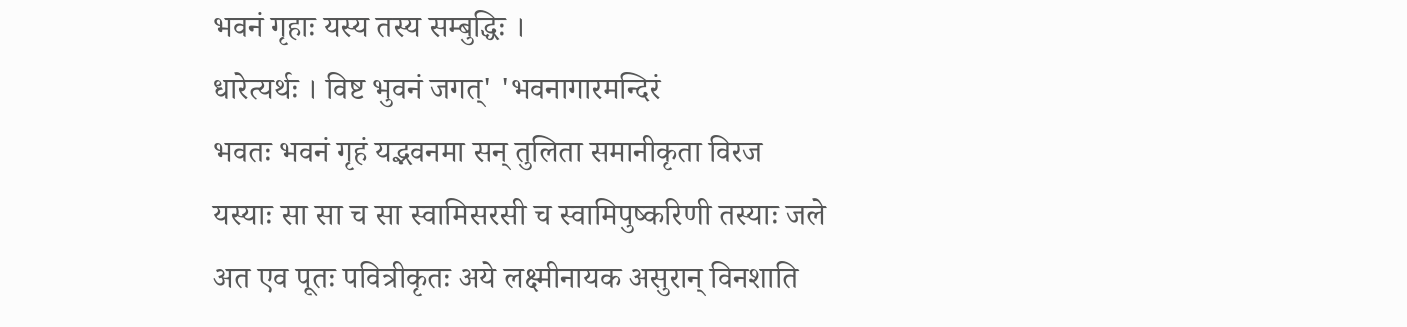भवनं गृहाः यस्य तस्य सम्बुद्धिः ।
धारेत्यर्थः । विष्ट भुवनं जगत्' 'भवनागारमन्दिरं
भवतः भवनं गृहं यद्भवनमा सन् तुलिता समानीकृता विरज
यस्याः सा सा च सा स्वामिसरसी च स्वामिपुष्करिणी तस्याः जले
अत एव पूतः पवित्रीकृतः अये लक्ष्मीनायक असुरान् विनशाति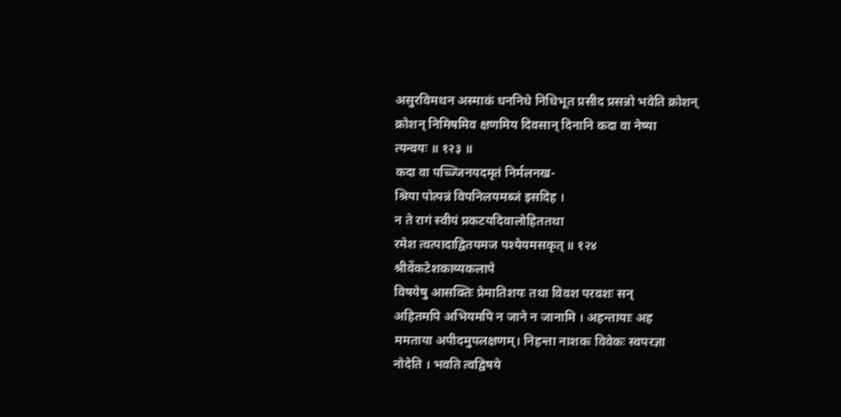असुरविमथन अस्माकं धननिधे निधिभूत प्रसीद प्रसन्नो भवेति क्रोशन्
क्रोशन् निमिषमिव क्षणमिय दिवसान् दिनानि कदा वा नेष्या
त्यन्वयः ॥ १२३ ॥
कदा वा पच्ज्जिनयदमृतं निर्मलनख-
श्रिया पोत्पन्नं विपनिलयमब्जं इसदिह ।
न ते रागं स्वीयं प्रकटयदिवालोहिततथा
रमेश त्वत्पादाद्वितयमज पश्येयमसकृत् ॥ १२४
श्रीवेंकटेशकाव्यकलापे
विषयेषु आसक्तिः प्रेमातिशयः तथा विवश परवशः सन्
अहितमपि अभियमपि न जाने न जानामि । अहन्तायाः अह
ममताया अपीदमुपलक्षणम्। निहन्ता नाशकः विवेकः स्वपरज्ञा
नोदेति । भवति त्वद्विषये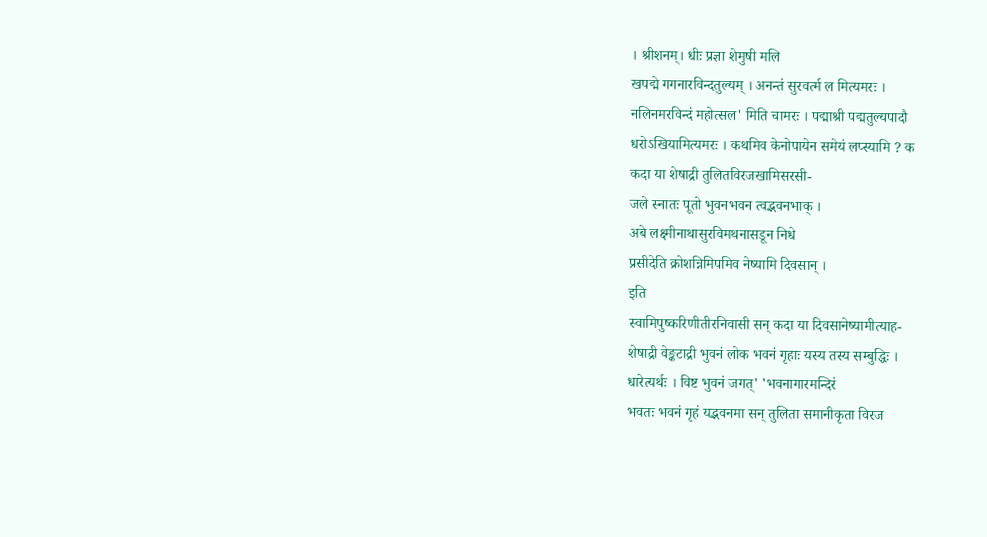। श्रीशनम्। धीः प्रज्ञा शेमुषी मलि
खपद्मे गगनारविन्दतुल्यम् । अनन्तं सुरवर्त्म ल मित्यमरः ।
नलिनमरविन्दं महोत्सल' मिति चामरः । पद्माश्री पद्मतुल्यपादौ
धरोऽखियामित्यमरः । कथमिव केनोपायेन समेयं लप्स्यामि ? क
कदा या शेषाद्री तुलितविरजखामिसरसी-
जले स्नातः पूतो भुवनभवन त्वद्भवनभाक् ।
अबे लक्ष्मीनाथासुरविमथनासडून निधे
प्रसीदेति क्रोशन्निमिपमिव नेष्यामि दिवसान् ।
इति
स्वामिपुष्करिणीतीरनिवासी सन् कदा या दिवसानेष्यामीत्याह-
शेषाद्री वेङ्कटाद्री भुवनं लोक भवनं गृहाः यस्य तस्य सम्बुद्धिः ।
धारेत्यर्थः । विष्ट भुवनं जगत्' 'भवनागारमन्दिरं
भवतः भवनं गृहं यद्भवनमा सन् तुलिता समानीकृता विरज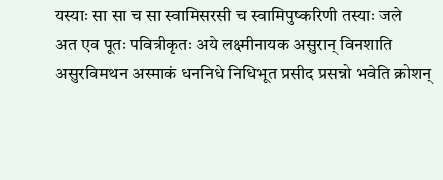यस्याः सा सा च सा स्वामिसरसी च स्वामिपुष्करिणी तस्याः जले
अत एव पूतः पवित्रीकृतः अये लक्ष्मीनायक असुरान् विनशाति
असुरविमथन अस्माकं धननिधे निधिभूत प्रसीद प्रसन्नो भवेति क्रोशन्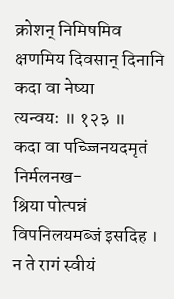क्रोशन् निमिषमिव क्षणमिय दिवसान् दिनानि कदा वा नेष्या
त्यन्वयः ॥ १२३ ॥
कदा वा पच्ज्जिनयदमृतं निर्मलनख-
श्रिया पोत्पन्नं विपनिलयमब्जं इसदिह ।
न ते रागं स्वीयं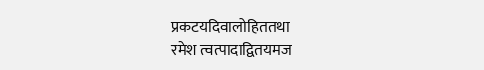प्रकटयदिवालोहिततथा
रमेश त्वत्पादाद्वितयमज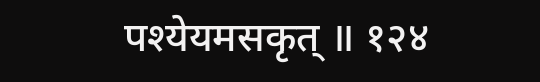पश्येयमसकृत् ॥ १२४